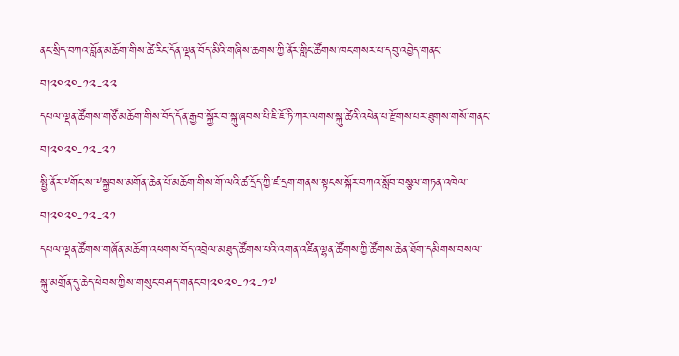ནང་སྲིད་བཀའ་བློན་མཆོག་གིས་ཚེ་རིང་དོན་ལྡན་བོད་མིའི་གཞིས་ཆགས་ཀྱི་ནོར་གླིང་ཚོགས་ཁང་གསར་པ་དབུ་འབྱེད་གནང་བ།༢༠༢༠-༡༢-༢༢
དཔལ་ལྡན་ཚོགས་གཙོ་མཆོག་གིས་བོད་དོན་རྒྱབ་སྐྱོར་བ་སྐུ་ཞབས་པི་ཇི་ཇོ་ཏི་ཀར་ལགས་སྐུ་ཚེའི་འཕེན་པ་རྫོགས་པར་ཐུགས་གསོ་གནང་བ།༢༠༢༠-༡༢-༢༡
སྤྱི་ནོར་༸གོང་ས་༸སྐྱབས་མགོན་ཆེན་པོ་མཆོག་གིས་གོ་ལའི་ཚ་དྲོད་ཀྱི་ཛ་དྲག་གནས་སྟངས་སྐོར་བཀའ་སློབ་བསྩལ་གཏན་འཁེལ་བ།༢༠༢༠-༡༢-༢༡
དཔལ་ལྡན་ཚོགས་གཞོན་མཆོག་འཕགས་བོད་འབྲེལ་མཐུད་ཚོགས་པའི་འགན་འཛིན་ལྷན་ཚོགས་ཀྱི་ཚོགས་ཆེན་ཐོག་དམིགས་བསལ་སྐུ་མགྲོན་དུ་ཆེད་ཕེབས་ཀྱིས་གསུང་བཤད་གནང་བ།༢༠༢༠-༡༢-༡༧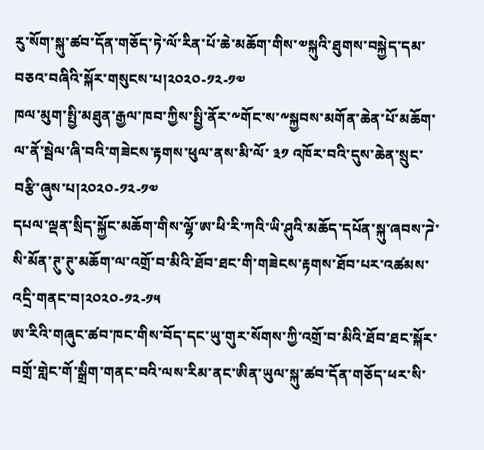རུ་སོག་སྐུ་ཚབ་དོན་གཅོད་ཏེ་ལོ་རིན་པོ་ཆེ་མཆོག་གིས་༧སྐུའི་ཐུགས་བསྐྱེད་དམ་བཅའ་བཞིའི་སྐོར་གསུངས་པ།༢༠༢༠-༡༢-༡༧
ཁལ་མུག་སྤྱི་མཐུན་རྒྱལ་ཁབ་ཀྱིས་སྤྱི་ནོར་༸གོང་ས་༸སྐྱབས་མགོན་ཆེན་པོ་མཆོག་ལ་ནོ་སྦེལ་ཞི་བའི་གཟེངས་རྟགས་ཕུལ་ནས་མི་ལོ་ ༣༡ འཁོར་བའི་དུས་ཆེན་སྲུང་བརྩི་ཞུས་པ།༢༠༢༠-༡༢-༡༧
དཔལ་ལྡན་སྲིད་སྐྱོང་མཆོག་གིས་ལྷོ་ཨ་ཕི་རི་ཀའི་ཡི་ཤུའི་མཆོད་དཔོན་སྐུ་ཞབས་ཌེ་སི་མོན་ཊུ་ཊུ་མཆོག་ལ་འགྲོ་བ་མིའི་ཐོབ་ཐང་གི་གཟེངས་རྟགས་ཐོབ་པར་འཚམས་འདྲི་གནང་བ།༢༠༢༠-༡༢-༡༥
ཨ་རིའི་གཞུང་ཚབ་ཁང་གིས་བོད་དང་ཡུ་གུར་སོགས་ཀྱི་འགྲོ་བ་མིའི་ཐོབ་ཐང་སྐོར་བགྲོ་གླེང་གོ་སྒྲིག་གནང་བའི་ལས་རིམ་ནང་ཨིན་ཡུལ་སྐུ་ཚབ་དོན་གཅོད་ཕར་སི་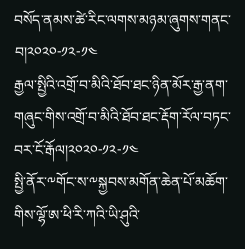བསོད་ནམས་ཚེ་རིང་ལགས་མཉམ་ཞུགས་གནང་བ།༢༠༢༠-༡༢-༡༤
རྒྱལ་སྤྱིའི་འགྲོ་བ་མིའི་ཐོབ་ཐང་ཉིན་མོར་རྒྱ་ནག་གཞུང་གིས་འགྲོ་བ་མིའི་ཐོབ་ཐང་རྡོག་རོལ་བཏང་བར་ངོ་རྒོལ།༢༠༢༠-༡༢-༡༤
སྤྱི་ནོར་༸གོང་ས་༸སྐྱབས་མགོན་ཆེན་པོ་མཆོག་གིས་ལྷོ་ཨ་ཕི་རི་ཀའི་ཡི་ཤུའི་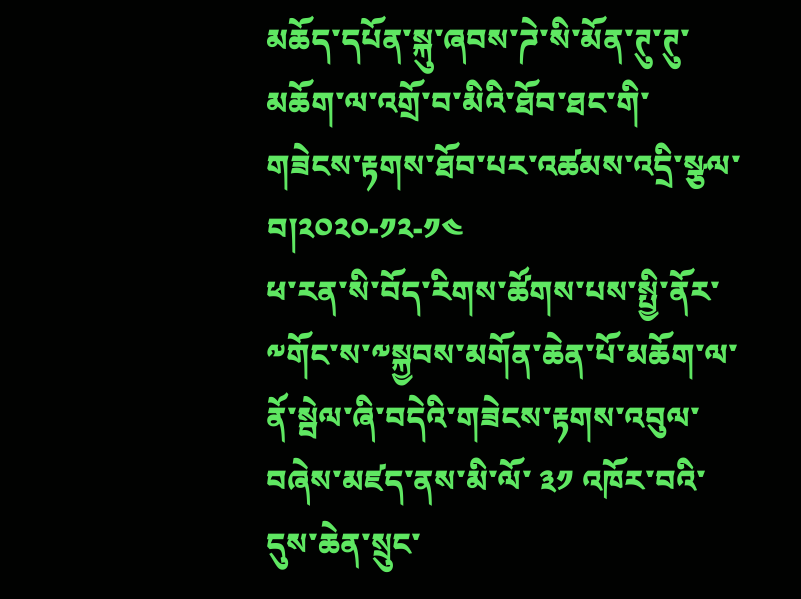མཆོད་དཔོན་སྐུ་ཞབས་ཌེ་སི་མོན་ཊུ་ཊུ་མཆོག་ལ་འགྲོ་བ་མིའི་ཐོབ་ཐང་གི་གཟེངས་རྟགས་ཐོབ་པར་འཚམས་འདྲི་སྩལ་བ།༢༠༢༠-༡༢-༡༤
ཕ་རན་སི་བོད་རིགས་ཚོགས་པས་སྤྱི་ནོར་༸གོང་ས་༸སྐྱབས་མགོན་ཆེན་པོ་མཆོག་ལ་ནོ་སྦེལ་ཞི་བདེའི་གཟེངས་རྟགས་འབུལ་བཞེས་མཛད་ནས་མི་ལོ་ ༣༡ འཁོར་བའི་དུས་ཆེན་སྲུང་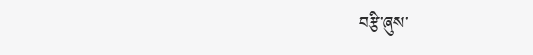བརྩི་ཞུས་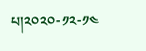པ།༢༠༢༠-༡༢-༡༤